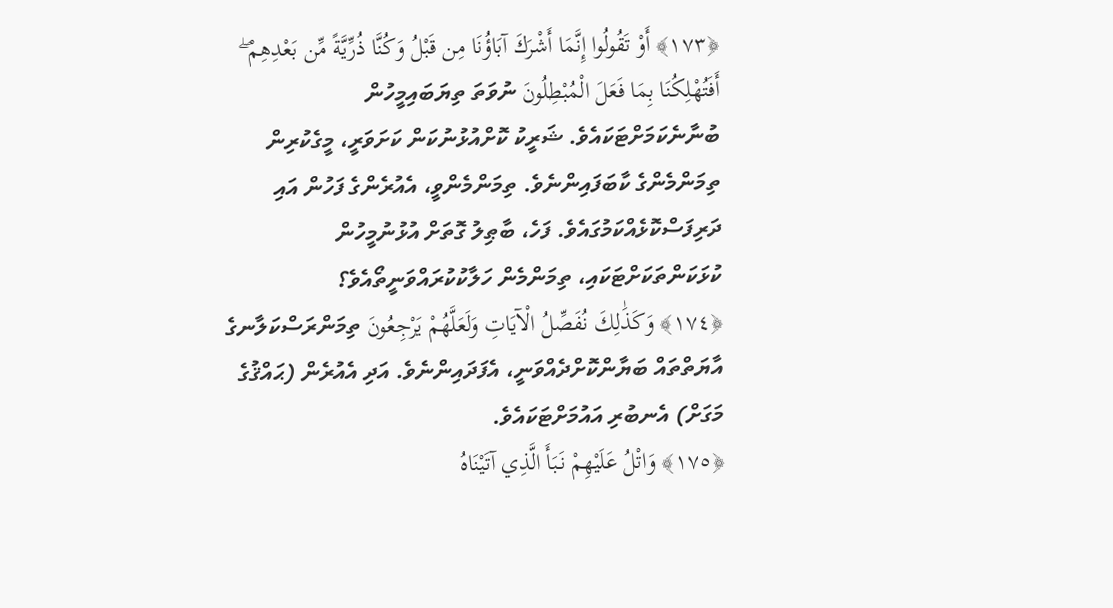﴿١٧٣﴾ أَوْ تَقُولُوا إِنَّمَا أَشْرَكَ آبَاؤُنَا مِن قَبْلُ وَكُنَّا ذُرِّيَّةً مِّن بَعْدِهِمْ ۖ أَفَتُهْلِكُنَا بِمَا فَعَلَ الْمُبْطِلُونَ ނުވަތަ ތިޔަބައިމީހުން ބުނާނެކަމަށްޓަކައެވެ. ޝަރީކު ކޮށްއުޅުނުކަން ކަށަވަރީ، މީގެކުރިން ތިމަންމެންގެ ކާބަފައިންނެވެ. ތިމަންމެންވީ، އެއުރެންގެ ފަހުން އައި ދަރިފަސްކޮޅެއްކަމުގައެވެ. ފަހެ، ބާޠިލު ގޮތަށް އުޅުނުމީހުން ކުޅަކަންތަކަށްޓަކައި، ތިމަންމެން ހަލާކުކުރައްވަނީތޯއެވެ؟
﴿١٧٤﴾ وَكَذَٰلِكَ نُفَصِّلُ الْآيَاتِ وَلَعَلَّهُمْ يَرْجِعُونَ ތިމަންރަސްކަލާނގެ އާޔަތްތައް ބަޔާންކޮށްދެއްވަނީ، އެފަދައިންނެވެ. އަދި އެއުރެން (ޙައްޤުގެ މަގަށް) އެނބުރި އައުމަށްޓަކައެވެ.
﴿١٧٥﴾ وَاتْلُ عَلَيْهِمْ نَبَأَ الَّذِي آتَيْنَاهُ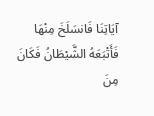آيَاتِنَا فَانسَلَخَ مِنْهَا فَأَتْبَعَهُ الشَّيْطَانُ فَكَانَ مِنَ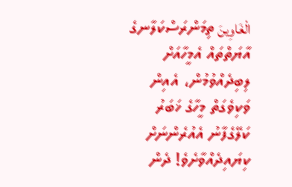الْغَاوِينَ ތިމަންރަސްކަލާނގެ އާޔަތްތައް އެމީހާއަށް ލިބިދެއްވުމުން، އެއިން ވަކިވެގަތް މީހާގެ ޚަބަރު ކަލޭގެފާނު އެއުރެންނަށް ކިޔައިދެއްވާށެވެ! ދެން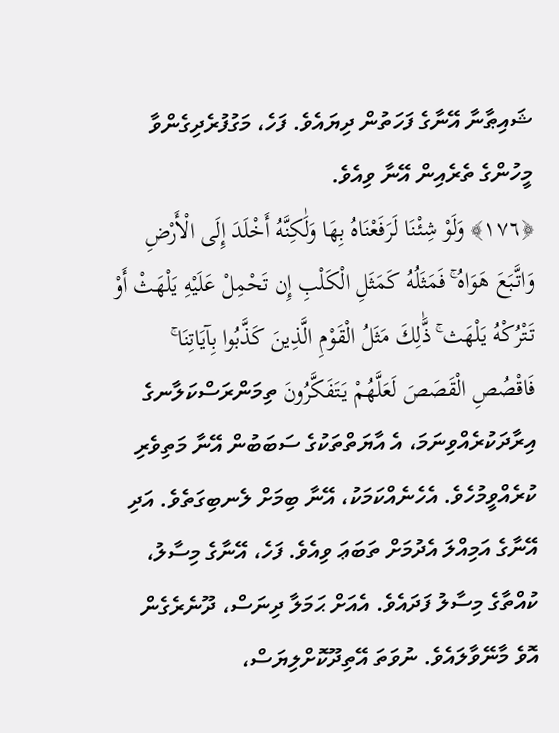ޝައިޠާނާ އޭނާގެ ފަހަތުން ދިޔައެވެ. ފަހެ، މަގުފުރެދިގެންވާ މީހުންގެ ތެރެއިން އޭނާ ވިއެވެ.
﴿١٧٦﴾ وَلَوْ شِئْنَا لَرَفَعْنَاهُ بِهَا وَلَٰكِنَّهُ أَخْلَدَ إِلَى الْأَرْضِ وَاتَّبَعَ هَوَاهُ ۚ فَمَثَلُهُ كَمَثَلِ الْكَلْبِ إِن تَحْمِلْ عَلَيْهِ يَلْهَثْ أَوْ تَتْرُكْهُ يَلْهَث ۚ ذَّٰلِكَ مَثَلُ الْقَوْمِ الَّذِينَ كَذَّبُوا بِآيَاتِنَا ۚ فَاقْصُصِ الْقَصَصَ لَعَلَّهُمْ يَتَفَكَّرُونَ ތިމަންރަސްކަލާނގެ އިރާދަކުރެއްވިނަމަ، އެ އާޔަތްތަކުގެ ސަބަބުން އޭނާ މަތިވެރި ކުރެއްވީމުހެވެ. އެހެނެއްކަމަކު، އޭނާ ބިމަށް ލެނބިގަތެވެ. އަދި އޭނާގެ އަމިއްލަ އެދުމަށް ތަބަޢަ ވިއެވެ. ފަހެ، އޭނާގެ މިސާލު، ކުއްތާގެ މިސާލު ފަދައެވެ. އެއަށް ޙަމަލާ ދިނަސް، ދޫނެރެގެން އޮވެ މާނޭވާލައެވެ. ނުވަތަ އޭތިދޫކޮށްލިޔަސް،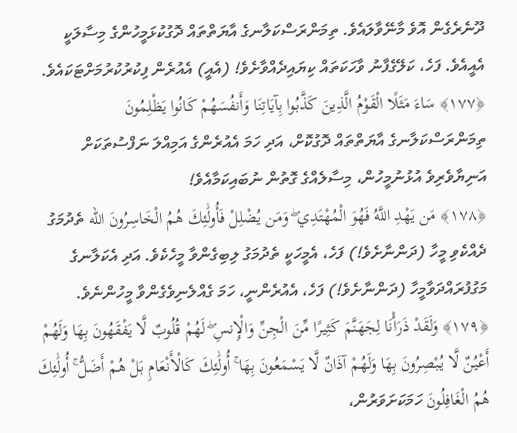ދޫނެރެގެން އޮވެ މާނޭވާލައެވެ. ތިމަންރަސްކަލާނގެ އާޔަތްތައް ދޮގުކުޅަމީހުންގެ މިސާލަކީ އެއީއެވެ. ފަހެ، ކަލޭގެފާނު ވާހަކަތައް ކިޔައިދެއްވާށެވެ! (އެއީ) އެއުރެން ފިކުރުކުރުމަށްޓަކައެވެ.
﴿١٧٧﴾ سَاءَ مَثَلًا الْقَوْمُ الَّذِينَ كَذَّبُوا بِآيَاتِنَا وَأَنفُسَهُمْ كَانُوا يَظْلِمُونَ ތިމަންރަސްކަލާނގެ އާޔަތްތައް ދޮގުކޮށް، އަދި ހަމަ އެއުރެންގެ އަމިއްލަ ނަފްސުތަކަށް އަނިޔާވެރިވެ އުޅުނުމީހުން، މިސާލެއްގެ ގޮތުން ނުބައިކަމާއެވެ!
﴿١٧٨﴾ مَن يَهْدِ اللَّهُ فَهُوَ الْمُهْتَدِي ۖ وَمَن يُضْلِلْ فَأُولَٰئِكَ هُمُ الْخَاسِرُونَ الله ތެދުމަގު ދެއްކެވި މީހާ (ދަންނާށެވެ!) ފަހެ، އެމީހަކީ ތެދުމަގު ލިބިގެންވާ މީހެކެވެ. އަދި އެކަލާނގެ މަގުފުރައްދަވާމީހާ (ދަންނާށެވެ!) ފަހެ، އެއުރެންނީ، ހަމަ ގެއްލެނިވެގެންވާ މީހުންނެވެ.
﴿١٧٩﴾ وَلَقَدْ ذَرَأْنَا لِجَهَنَّمَ كَثِيرًا مِّنَ الْجِنِّ وَالْإِنسِ ۖ لَهُمْ قُلُوبٌ لَّا يَفْقَهُونَ بِهَا وَلَهُمْ أَعْيُنٌ لَّا يُبْصِرُونَ بِهَا وَلَهُمْ آذَانٌ لَّا يَسْمَعُونَ بِهَا ۚ أُولَٰئِكَ كَالْأَنْعَامِ بَلْ هُمْ أَضَلُّ ۚ أُولَٰئِكَ هُمُ الْغَافِلُونَ ހަމަކަށަވަރުން،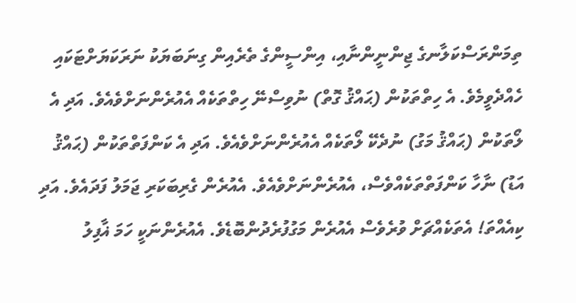ތިމަންރަސްކަލާނގެ ޖިންނީންނާއި، އިންސީންގެ ތެރެއިން ގިނަބަޔަކު ނަރަކަޔަށްޓަކައި ހެއްދެވީމެވެ. އެ ހިތްތަކުން (ޙައްޤު ގޮތް) ނުވިސްނޭ ހިތްތަކެއް އެއުރެންނަށްވެއެވެ. އަދި އެ ލޯތަކުން (ޙައްޤު މަގު) ނުދެކޭ ލޯތަކެއް އެއުރެންނަށްވެއެވެ. އަދި އެ ކަންފަތްތަކުން (ޙައްޤު އަޑު) ނާހާ ކަންފަތްތަކެއްވެސް، އެއުރެންނަށްވެއެވެ. އެއުރެން ގެރިބަކަރި ޖަމަލު ފަދައެވެ. އަދި ކިއެއްތަ! އެތަކެއްޗަށް ވުރެވެސް އެއުރެން މަގުފުރެދުންބޮޑެވެ. އެއުރެންނަކީ ހަމަ ޣާފިލު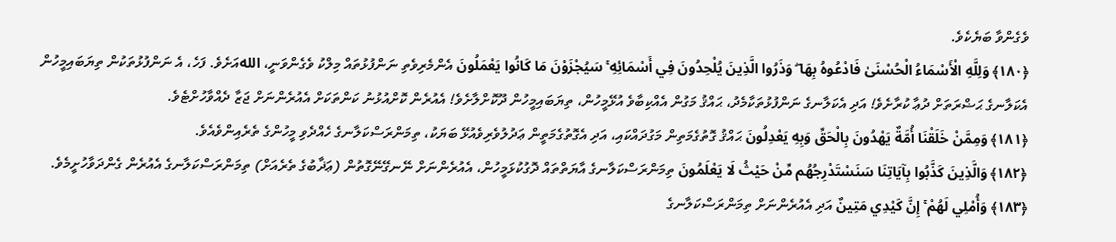ވެގެންވާ ބަޔެކެވެ.
﴿١٨٠﴾ وَلِلَّهِ الْأَسْمَاءُ الْحُسْنَىٰ فَادْعُوهُ بِهَا ۖ وَذَرُوا الَّذِينَ يُلْحِدُونَ فِي أَسْمَائِهِ ۚ سَيُجْزَوْنَ مَا كَانُوا يَعْمَلُونَ އެންމެރިވެތި ނަންފުޅުތައް މިލްކު ވެގެންވަނީ، اللهއަށެވެ. ފަހެ، އެ ނަންފުޅުތަކުން ތިޔަބައިމީހުން އެކަލާނގެ ޙަޟްރަތަށް ދުޢާ ކުރާށެވެ! އަދި އެކަލާނގެ ނަންފުޅުތަކާމެދު، ޙައްޤު މަގުން އެއްކިބާވެ އުޅޭމީހުން، ތިޔަބައިމީހުން ދޫކޮށްލާށެވެ! އެއުރެން ކޮށްއުޅުނު ކަންތަކަށް އެއުރެންނަށް ޖަޒާ ދެއްވާހުށްޓެވެ.
﴿١٨١﴾ وَمِمَّنْ خَلَقْنَا أُمَّةٌ يَهْدُونَ بِالْحَقِّ وَبِهِ يَعْدِلُونَ ޙައްޤު ގޮތުގެމަތިން މަގުދައްކައި، އަދި އެގޮތުގެމަތީން ޢަދުލުވެރިވެއުޅޭ ބަޔަކު، ތިމަންރަސްކަލާނގެ ހެއްދެވި މީހުންގެ ތެރެއިންވެއެވެ.
﴿١٨٢﴾ وَالَّذِينَ كَذَّبُوا بِآيَاتِنَا سَنَسْتَدْرِجُهُم مِّنْ حَيْثُ لَا يَعْلَمُونَ ތިމަންރަސްކަލާނގެ އާޔަތްތައް ދޮގުކުޅަމީހުން، އެއުރެންނަށް ނޭނގޭނޭގޮތުން (ޢަޛާބުގެ ތެރެއަށް) ތިމަންރަސްކަލާނގެ އެއުރެން ގެންދަވާހުށީމެވެ.
﴿١٨٣﴾ وَأُمْلِي لَهُمْ ۚ إِنَّ كَيْدِي مَتِينٌ އަދި އެއުރެންނަށް ތިމަންރަސްކަލާނގެ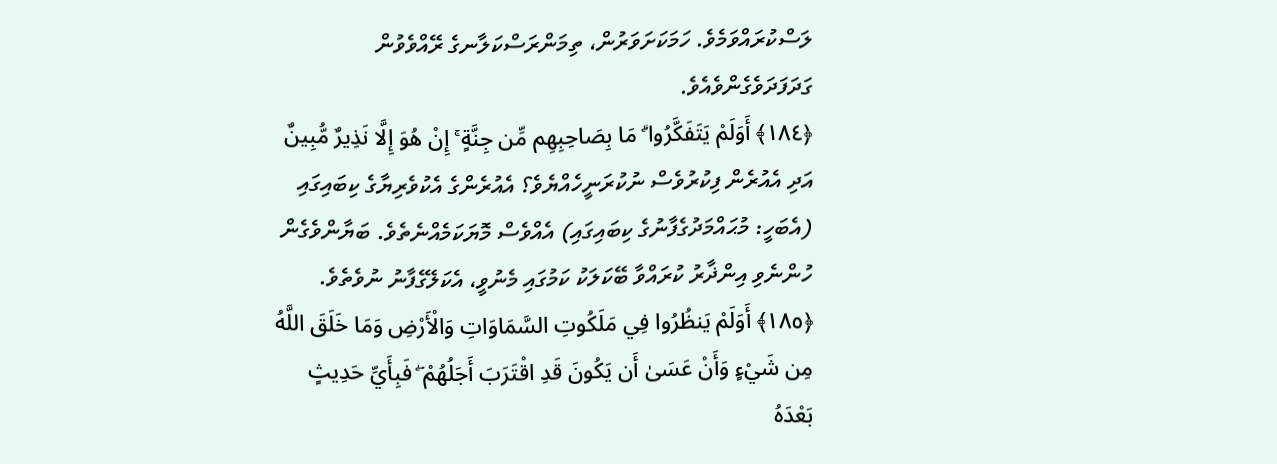ލަސްކުރައްވަމެވެ. ހަމަކަށަވަރުން، ތިމަންރަސްކަލާނގެ ރޭއްވެވުން ގަދަފަދަވެގެންވެއެވެ.
﴿١٨٤﴾ أَوَلَمْ يَتَفَكَّرُوا ۗ مَا بِصَاحِبِهِم مِّن جِنَّةٍ ۚ إِنْ هُوَ إِلَّا نَذِيرٌ مُّبِينٌ އަދި އެއުރެން ފިކުރުވެސް ނުކުރަނީހެއްޔެވެ؟ އެއުރެންގެ އެކުވެރިޔާގެ ކިބައިގައި (އެބަހީ: މުޙައްމަދުގެފާނުގެ ކިބައިގައި) އެއްވެސް މޮޔަކަމެއްނެތެވެ. ބަޔާންވެގެން ހުންނެވި އިންޛާރު ކުރައްވާ ބޭކަލަކު ކަމުގައި މެނުވީ، އެކަލޭގެފާނު ނުވެތެވެ.
﴿١٨٥﴾ أَوَلَمْ يَنظُرُوا فِي مَلَكُوتِ السَّمَاوَاتِ وَالْأَرْضِ وَمَا خَلَقَ اللَّهُ مِن شَيْءٍ وَأَنْ عَسَىٰ أَن يَكُونَ قَدِ اقْتَرَبَ أَجَلُهُمْ ۖ فَبِأَيِّ حَدِيثٍ بَعْدَهُ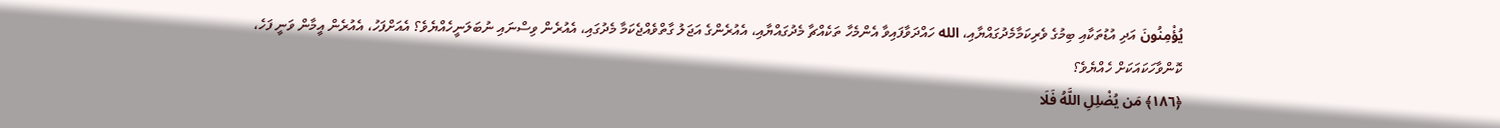يُؤْمِنُونَ އަދި އުޑުތަކާއި ބިމުގެ ވެރިކަމާމެދުގައްޔާއި، الله ހައްދަވާފައިވާ އެންމެހާ ތަކެއްޗާ މެދުގައްޔާއި، އެއުރެންގެ އަޖަލު ގާތްވެއްޖެކަމާ މެދުގައި، އެއުރެން ވިސްނައި ނުބަލަނީހެއްޔެވެ؟ އެއަށްފަހު، އެއުރެން އީމާން ވަނީ ފަހެ، ކޮންވާހަކައަކަށް ހެއްޔެވެ؟
﴿١٨٦﴾ مَن يُضْلِلِ اللَّهُ فَلَا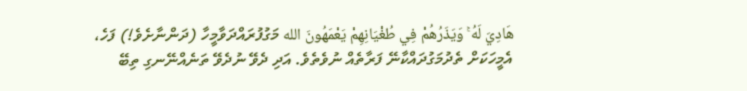هَادِيَ لَهُ ۚ وَيَذَرُهُمْ فِي طُغْيَانِهِمْ يَعْمَهُونَ الله މަގުފުރައްދަވާމީހާ (ދަންނާށެވެ!) ފަހެ، އެމީހަކަށް ތެދުމަގުދައްކާނޭ ފަރާތެއް ނުވެތެވެ. އަދި ދެވޭ ނުދެވޭ ތަނެއްނޭނގި ތިބޭ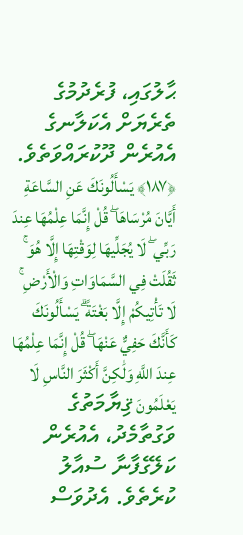ޙާލުގައި، ފުރެދުމުގެ ތެރެޔަށް އެކަލާނގެ އެއުރެން ދޫކުރައްވަތެވެ.
﴿١٨٧﴾ يَسْأَلُونَكَ عَنِ السَّاعَةِ أَيَّانَ مُرْسَاهَا ۖ قُلْ إِنَّمَا عِلْمُهَا عِندَ رَبِّي ۖ لَا يُجَلِّيهَا لِوَقْتِهَا إِلَّا هُوَ ۚ ثَقُلَتْ فِي السَّمَاوَاتِ وَالْأَرْضِ ۚ لَا تَأْتِيكُمْ إِلَّا بَغْتَةً ۗ يَسْأَلُونَكَ كَأَنَّكَ حَفِيٌّ عَنْهَا ۖ قُلْ إِنَّمَا عِلْمُهَا عِندَ اللَّهِ وَلَٰكِنَّ أَكْثَرَ النَّاسِ لَا يَعْلَمُونَ ޤިޔާމަތުގެ ވަގުތާމެދު، އެއުރެން ކަލޭގެފާނާ ސުއާލު ކުރެތެވެ. އެދުވަސް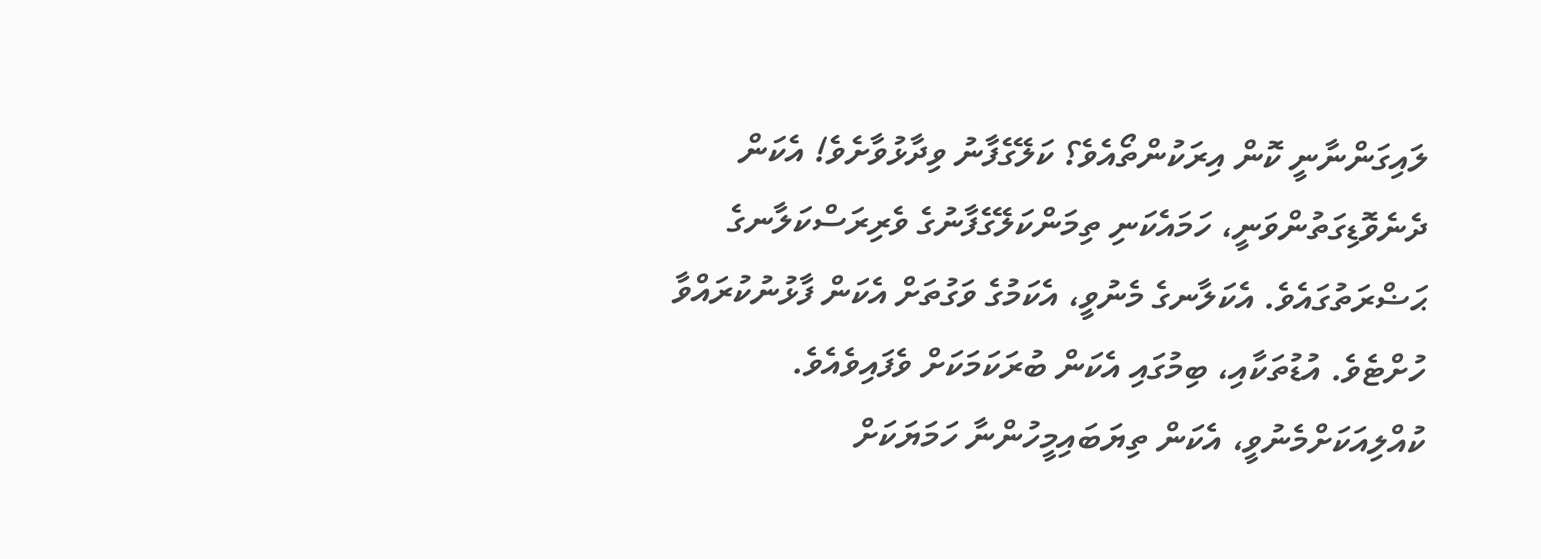ލައިގަންނާނީ ކޮން އިރަކުންތޯއެވެ؟ ކަލޭގެފާނު ވިދާޅުވާށެވެ! އެކަން ދެނެވޮޑިގަތުންވަނީ، ހަމައެކަނި ތިމަންކަލޭގެފާނުގެ ވެރިރަސްކަލާނގެ ޙަޟްރަތުގައެވެ. އެކަލާނގެ މެނުވީ، އެކަމުގެ ވަގުތަށް އެކަން ފާޅުނުކުރައްވާ ހުށްޓެވެ. އުޑުތަކާއި، ބިމުގައި އެކަން ބުރަކަމަކަށް ވެފައިވެއެވެ. ކުއްލިއަކަށްމެނުވީ، އެކަން ތިޔަބައިމީހުންނާ ހަމަޔަކަށް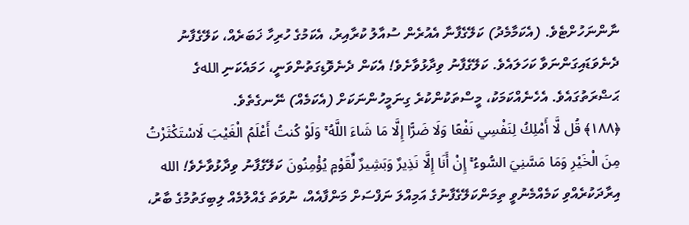ނާންނަހުށްޓެވެ. (އެކަމާމެދު) ކަލޭގެފާނާ އެއުރެން ސުއާލު ކުރާއިރު، އެކަމުގެ ހުރިހާ ޚަބަރެއް، ކަލޭގެފާނު ދެނެވަޑައިގަންނަވާ ކަހަލައެވެ. ކަލޭގެފާނު ވިދާޅުވާށެވެ! އެކަން ދެނެވޮޑިގަތުންވަނީ، ހަމައެކަނި اللهގެ ޙަޟްރަތުގައެވެ. އެހެނެއްކަމަކު، މީސްތަކުންކުރެ ގިނަމީހުންނަކަށް (އެކަމެއް) ނޭނގެތެވެ.
﴿١٨٨﴾ قُل لَّا أَمْلِكُ لِنَفْسِي نَفْعًا وَلَا ضَرًّا إِلَّا مَا شَاءَ اللَّهُ ۚ وَلَوْ كُنتُ أَعْلَمُ الْغَيْبَ لَاسْتَكْثَرْتُ مِنَ الْخَيْرِ وَمَا مَسَّنِيَ السُّوءُ ۚ إِنْ أَنَا إِلَّا نَذِيرٌ وَبَشِيرٌ لِّقَوْمٍ يُؤْمِنُونَ ކަލޭގެފާނު ވިދާޅުވާށެވެ! الله އިރާދަކުރެއްވި ކަމެއްމެނުވީ ތިމަންކަލޭގެފާނުގެ އަމިއްލަ ނަފްސަށް މަންފާއެއް، ނުވަތަ ގެއްލުމެއް ލިބިގަތުމުގެ ބާރު،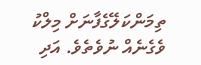ތިމަންކަލޭގެފާނަށް މިލްކު ވެގެނެއް ނުވެތެވެ. އަދި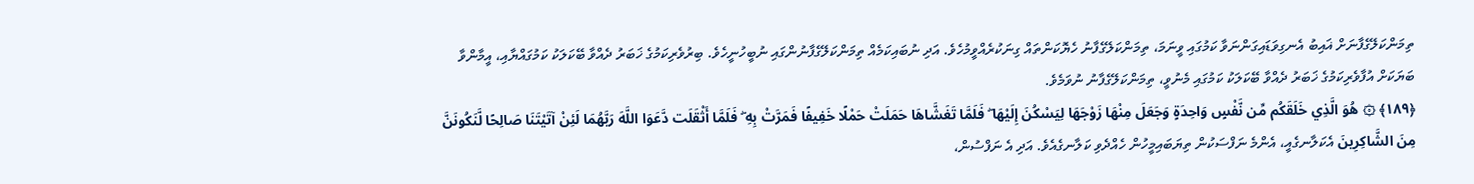ތިމަންކަލޭގެފާނަށް ޣައިބު އެނގިވަޑައިގަންނަވާ ކަމުގައި ވީނަމަ، ތިމަންކަލޭގެފާނު ހެޔޮކަންތައް ގިނަކުރެއްވީމުހެވެ. އަދި ނުބައިކަމެއް ތިމަންކަލޭގެފާނުންގައި ނުބީހުނީހެވެ. ބިރުވެރިކަމުގެ ޚަބަރު ދެއްވާ ބޭކަލަކު ކަމުގައްޔާއި، އީމާންވާ ބަޔަކަށް އުފާވެރިކަމުގެ ޚަބަރު ދެއްވާ ބޭކަލަކު ކަމުގައި މެނުވީ، ތިމަންކަލޭގެފާނު ނުވަމެވެ.
﴿١٨٩﴾ ۞ هُوَ الَّذِي خَلَقَكُم مِّن نَّفْسٍ وَاحِدَةٍ وَجَعَلَ مِنْهَا زَوْجَهَا لِيَسْكُنَ إِلَيْهَا ۖ فَلَمَّا تَغَشَّاهَا حَمَلَتْ حَمْلًا خَفِيفًا فَمَرَّتْ بِهِ ۖ فَلَمَّا أَثْقَلَت دَّعَوَا اللَّهَ رَبَّهُمَا لَئِنْ آتَيْتَنَا صَالِحًا لَّنَكُونَنَّ مِنَ الشَّاكِرِينَ އެކަލާނގެއީ، އެންމެ ނަފްސަކުން ތިޔަބައިމީހުން ހެއްދެވި ކަލާނގެއެވެ. އަދި އެ ނަފްސުން،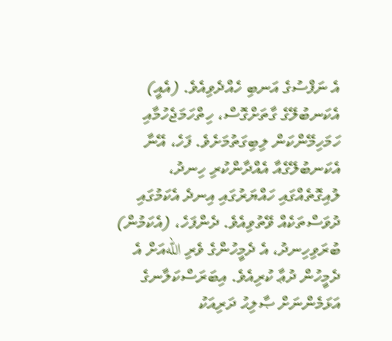އެ ނަފްސުގެ އަނބި ހެއްދެވިއެވެ. (އެއީ) އެކަނބުލޭގެ ގާތަށްގޮސް، ހިތްހަމަޖެހުމާއި ހަމަހިމޭންކަން ލިބިގަތުމަށެވެ. ފަހެ، އޭނާ އެކަނބުލޭގެއާ އެއްދާންކުރި ހިނދު، ލުއިގޮތެއްގައި ހައްޔަރުގައި އިނދެ އެކަމުގައި ދުވަސްތަކެއް ވޭތުވިއެވެ. ދެންފަހެ، (އެކަމުން) ބުރަވިހިނދު، އެ ދެމީހުންގެ ވެރި اللهއަށް އެ ދެމީހުން ދުޢާ ކުރިއެވެ. އިބަރަސްކަލާނގެ އަޅަމެންނަށް ޞާލިޙު ދަރިއަކު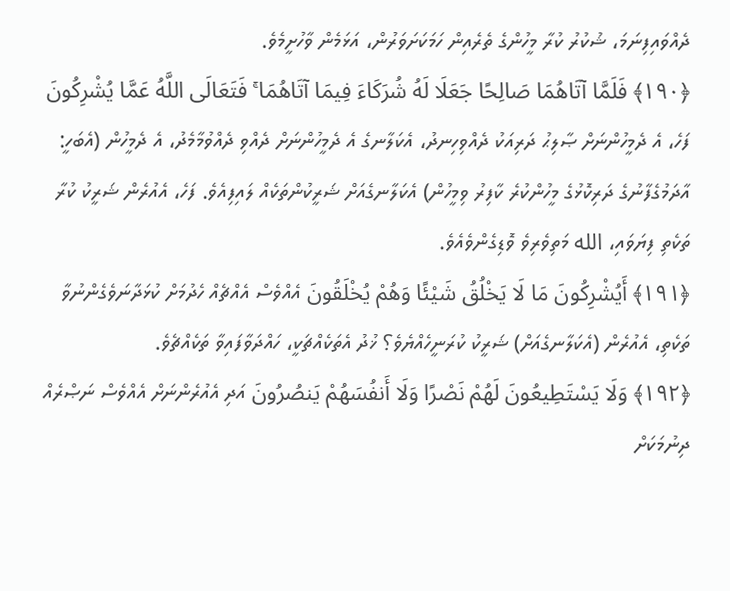ދެއްވައިފިނަމަ، ޝުކުރު ކުރާ މީހުންގެ ތެރެއިން ހަމަކަށަވަރުން، އަޅަމެން ވާހުށީމެވެ.
﴿١٩٠﴾ فَلَمَّا آتَاهُمَا صَالِحًا جَعَلَا لَهُ شُرَكَاءَ فِيمَا آتَاهُمَا ۚ فَتَعَالَى اللَّهُ عَمَّا يُشْرِكُونَ ފަހެ، އެ ދެމީހުންނަށް ޞާލިޙު ދަރިއަކު ދެއްވިހިނދު، އެކަލާނގެ އެ ދެމީހުންނަށް ދެއްވި ދެއްވުމާމެދު، އެ ދެމީހުން (އެބަހީ: އާދަމުގެފާނުގެ ދަރިކޮޅުގެ މީހުންކުރެ ކާފިރު ވިމީހުން) އެކަލާނގެއަށް ޝަރީކުންތަކެއް ލައިފިއެވެ. ފަހެ، އެއުރެން ޝަރީކު ކުރާ ތަކެތި ފިޔަވައި، الله މަތިވެރިވެ ވޮޑިގެންވެއެވެ.
﴿١٩١﴾ أَيُشْرِكُونَ مَا لَا يَخْلُقُ شَيْئًا وَهُمْ يُخْلَقُونَ އެއްވެސް އެއްޗެއް ހެދުމަށް ކުޅަދާނަވެގެންނުވާ ތަކެތި، އެއުރެން (އެކަލާނގެއަށް) ޝަރީކު ކުރަނީހެއްޔެވެ؟ ޚުދު އެތަކެއްޗަކީ، ހައްދަވާފައިވާ ތަކެއްޗެވެ.
﴿١٩٢﴾ وَلَا يَسْتَطِيعُونَ لَهُمْ نَصْرًا وَلَا أَنفُسَهُمْ يَنصُرُونَ އަދި އެއުރެންނަށް އެއްވެސް ނަޞްރެއް ދިނުމަކަށް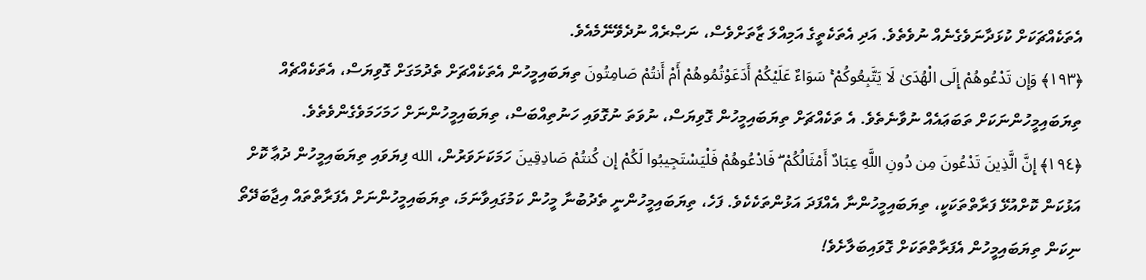އެތަކެއްޗަކަށް ކުޅަދާނަވެގެނެއް ނުވެތެވެ. އަދި އެތަކެތީގެ އަމިއްލަ ޒާތަށްވެސް، ނަޞްރެއް ނުދެވޭނޭމެއެވެ.
﴿١٩٣﴾ وَإِن تَدْعُوهُمْ إِلَى الْهُدَىٰ لَا يَتَّبِعُوكُمْ ۚ سَوَاءٌ عَلَيْكُمْ أَدَعَوْتُمُوهُمْ أَمْ أَنتُمْ صَامِتُونَ ތިޔަބައިމީހުން އެތަކެއްޗަށް ތެދުމަގަށް ގޮވިޔަސް، އެތަކެއްޗެއް ތިޔަބައިމީހުންނަކަށް ތަބަޢައެއް ނުވާނެތެވެ. އެ ތަކެއްޗަށް ތިޔަބައިމީހުން ގޮވިޔަސް، ނުވަތަ ނުގޮވައި ހަނުތިއްބަސް، ތިޔަބައިމީހުންނަށް ހަމަހަމަވެގެންވެތެވެ.
﴿١٩٤﴾ إِنَّ الَّذِينَ تَدْعُونَ مِن دُونِ اللَّهِ عِبَادٌ أَمْثَالُكُمْ ۖ فَادْعُوهُمْ فَلْيَسْتَجِيبُوا لَكُمْ إِن كُنتُمْ صَادِقِينَ ހަމަކަށަވަރުން، الله ފިޔަވައި ތިޔަބައިމީހުން ދުޢާ ކޮށް އަޅުކަން ކޮށްއުޅޭ ފަރާތްތަކަކީ، ތިޔަބައިމީހުންނާ އެއްފަދަ އަޅުންތަކެކެވެ. ފަހެ، ތިޔަބައިމީހުންނީ ތެދުބުނާ މީހުން ކަމުގައިވާނަމަ، ތިޔަބައިމީހުންނަށް އެފަރާތްތައް އިޖާބަދޭތޯ ނިކަން ތިޔަބައިމީހުން އެފަރާތްތަކަށް ގޮވައިބަލާށެވެ!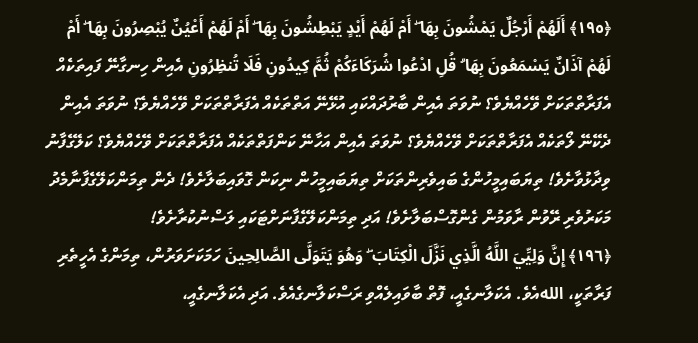﴿١٩٥﴾ أَلَهُمْ أَرْجُلٌ يَمْشُونَ بِهَا ۖ أَمْ لَهُمْ أَيْدٍ يَبْطِشُونَ بِهَا ۖ أَمْ لَهُمْ أَعْيُنٌ يُبْصِرُونَ بِهَا ۖ أَمْ لَهُمْ آذَانٌ يَسْمَعُونَ بِهَا ۗ قُلِ ادْعُوا شُرَكَاءَكُمْ ثُمَّ كِيدُونِ فَلَا تُنظِرُونِ އެއިން ހިނގާނޭ ފައިތަކެއް އެފަރާތްތަކަށް ވޭހެއްޔެވެ؟ ނުވަތަ އެއިން ބާރުދައްކައި އުޅޭނޭ އަތްތަކެއް އެފަރާތްތަކަށް ވޭހެއްޔެވެ؟ ނުވަތަ އެއިން ދެކޭނޭ ލޯތަކެއް އެފަރާތްތަކަށް ވޭހެއްޔެވެ؟ ނުވަތަ އެއިން އަހާނޭ ކަންފަތްތަކެއް އެފަރާތްތަކަށް ވޭހެއްޔެވެ؟ ކަލޭގެފާނު ވިދާޅުވާށެވެ! ތިޔަބައިމީހުންގެ ބައިވެރިންތަކަށް ތިޔަބައިމީހުން ނިކަން ގޮވައިބަލާށެވެ! ދެން ތިމަންކަލޭގެފާނާމެދު މަކަރުވެރި ރޭވުން ރާވަމުން ގެންގޮސްބަލާށެވެ! އަދި ތިމަންކަލޭގެފާނަށްޓަކައި ލަސްނުކުރާށެވެ!
﴿١٩٦﴾ إِنَّ وَلِيِّيَ اللَّهُ الَّذِي نَزَّلَ الْكِتَابَ ۖ وَهُوَ يَتَوَلَّى الصَّالِحِينَ ހަމަކަށަވަރުން، ތިމަންގެ އެހީތެރި ފަރާތަކީ، اللهއެވެ. އެކަލާނގެއީ، ފޮތް ބާވައިލެއްވި ރަސްކަލާނގެއެވެ. އަދި އެކަލާނގެއީ،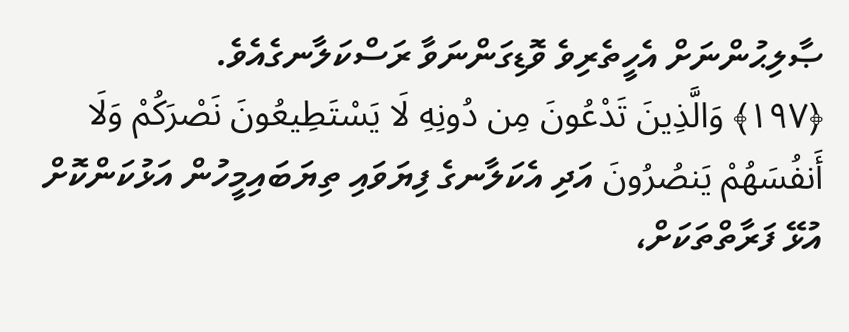ޞާލިޙުންނަށް އެހީތެރިވެ ވޮޑިގަންނަވާ ރަސްކަލާނގެއެވެ.
﴿١٩٧﴾ وَالَّذِينَ تَدْعُونَ مِن دُونِهِ لَا يَسْتَطِيعُونَ نَصْرَكُمْ وَلَا أَنفُسَهُمْ يَنصُرُونَ އަދި އެކަލާނގެ ފިޔަވައި ތިޔަބައިމީހުން އަޅުކަންކޮށް އުޅޭ ފަރާތްތަކަށް،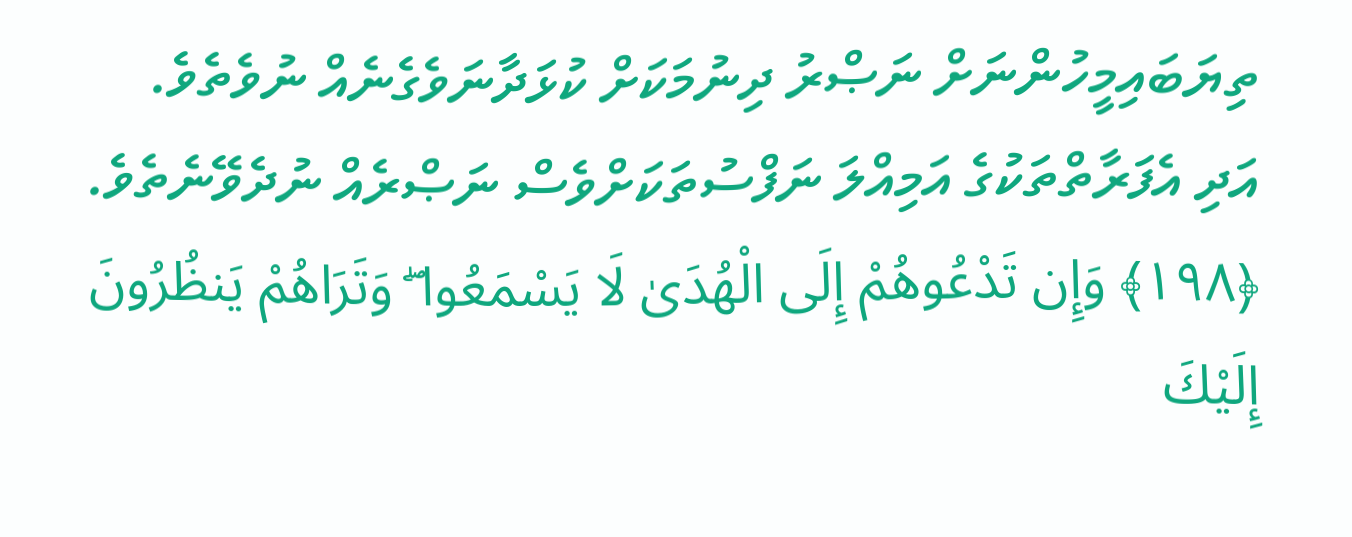ތިޔަބައިމީހުންނަށް ނަޞްރު ދިނުމަކަށް ކުޅަދާނަވެގެނެއް ނުވެތެވެ. އަދި އެފަރާތްތަކުގެ އަމިއްލަ ނަފްސުތަކަށްވެސް ނަޞްރެއް ނުދެވޭނެތެވެ.
﴿١٩٨﴾ وَإِن تَدْعُوهُمْ إِلَى الْهُدَىٰ لَا يَسْمَعُوا ۖ وَتَرَاهُمْ يَنظُرُونَ إِلَيْكَ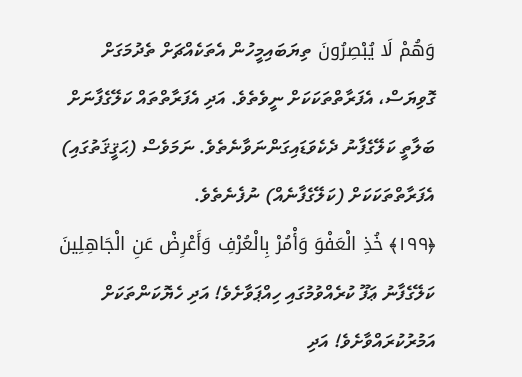وَهُمْ لَا يُبْصِرُونَ ތިޔަބައިމީހުން އެތަކެއްޗަށް ތެދުމަގަށް ގޮވިޔަސް، އެފަރާތްތަކަކަށް ނީވެތެވެ. އަދި އެފަރާތްތައް ކަލޭގެފާނަށް ބަލާތީ ކަލޭގެފާނު ދެކެވަޑައިގަންނަވާނެތެވެ. ނަމަވެސް (ޙަޤީޤަތުގައި) އެފަރާތްތަކަކަށް (ކަލޭގެފާނެއް) ނުފެނެތެވެ.
﴿١٩٩﴾ خُذِ الْعَفْوَ وَأْمُرْ بِالْعُرْفِ وَأَعْرِضْ عَنِ الْجَاهِلِينَ ކަލޭގެފާނު ޢަފޫ ކުރެއްވުމުގައި ހިއްޕަވާށެވެ! އަދި ހެޔޮކަންތަކަށް އަމުރުކުރައްވާށެވެ! އަދި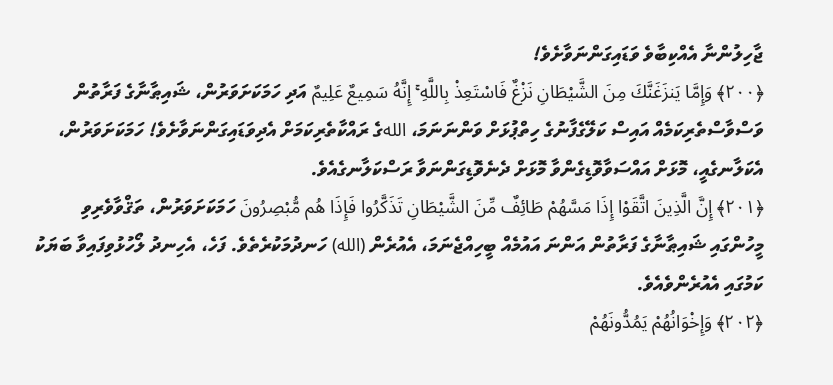ޖާހިލުންނާ އެއްކިބާވެ ވަޑައިގަންނަވާށެވެ!
﴿٢٠٠﴾ وَإِمَّا يَنزَغَنَّكَ مِنَ الشَّيْطَانِ نَزْغٌ فَاسْتَعِذْ بِاللَّهِ ۚ إِنَّهُ سَمِيعٌ عَلِيمٌ އަދި ހަމަކަށަވަރުން، ޝައިޠާނާގެ ފަރާތުން ވަސްވާސްތެރިކަމެއް އައިސް ކަލޭގެފާނުގެ ހިތްޕުޅަށް ވަންނަނަމަ، اللهގެ ރައްކާތެރިކަމަށް އެދިވަޑައިގަންނަވާށެވެ! ހަމަކަށަވަރުން، އެކަލާނގެއީ، މޮޅަށް އައްސަވާވޮޑިގެންވާ މޮޅަށް ދެނެވޮޑިގަންނަވާ ރަސްކަލާނގެއެވެ.
﴿٢٠١﴾ إِنَّ الَّذِينَ اتَّقَوْا إِذَا مَسَّهُمْ طَائِفٌ مِّنَ الشَّيْطَانِ تَذَكَّرُوا فَإِذَا هُم مُّبْصِرُونَ ހަމަކަށަވަރުން، ތަޤްވާވެރިވި މީހުންގައި ޝައިޠާނާގެ ފަރާތުން އަންނަ އައުމެއް ބީހިއްޖެނަމަ، އެއުރެން (الله) ހަނދުމަކުރެތެވެ. ފަހެ، އެހިނދު ލޯހުޅުވިފައިވާ ބަޔަކު ކަމުގައި އެއުރެންވެއެވެ.
﴿٢٠٢﴾ وَإِخْوَانُهُمْ يَمُدُّونَهُمْ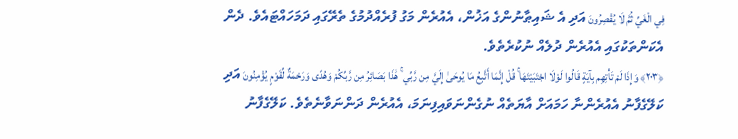فِي الْغَيِّ ثُمَّ لَا يُقْصِرُونَ އަދި އެ ޝައިޠާނުންގެ އަޚުން، އެއުރެން މަގު ފުރެއްދުމުގެ ތެރޭގައި ދަމަހައްޓައެވެ. ދެން އެކަންތަކުގައި އެއުރެން ދުލެއް ނުކުރެތެވެ.
﴿٢٠٣﴾ وَإِذَا لَمْ تَأْتِهِم بِآيَةٍ قَالُوا لَوْلَا اجْتَبَيْتَهَا ۚ قُلْ إِنَّمَا أَتَّبِعُ مَا يُوحَىٰ إِلَيَّ مِن رَّبِّي ۚ هَٰذَا بَصَائِرُ مِن رَّبِّكُمْ وَهُدًى وَرَحْمَةٌ لِّقَوْمٍ يُؤْمِنُونَ އަދި ކަލޭގެފާނު އެއުރެންނާ ހަމައަށް އާޔަތެއް ނުގެންނަވައިފިނަމަ، އެއުރެން ދަންނަވާނެތެވެ. ކަލޭގެފާނު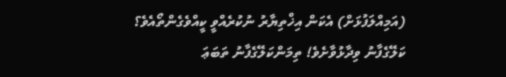(އަމިއްލަފުޅަށް) އެކަން އިޚްތިޔާރު ނުކުރެއްވީ ކީއްވެގެންތޯއެވެ؟ ކަލޭގެފާނު ވިދާޅުވާށެވެ! ތިމަންކަލޭގެފާނު ތަބަޢަ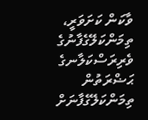ވާކަން ކަށަވަރީ، ތިމަންކަލޭގެފާނުގެ ވެރިރަސްކަލާނގެ ޙަޟްރަތުން ތިމަންކަލޭގެފާނަށް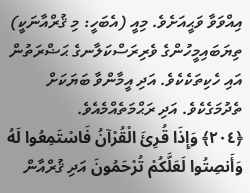އިއްވަވާ ވަޙީއަށެވެ. މިއީ (އެބަހީ: މި ޤުރްއާނަކީ) ތިޔަބައިމީހުންގެ ވެރިރަސްކަލާނގެ ޙަޟްރަތުން އައި ހެކިތަކެކެވެ. އަދި އީމާންވާ ބަޔަކަށް ތެދުމަގެކެވެ. އަދި ރަޙްމަތެއްމެއެވެ.
﴿٢٠٤﴾ وَإِذَا قُرِئَ الْقُرْآنُ فَاسْتَمِعُوا لَهُ وَأَنصِتُوا لَعَلَّكُمْ تُرْحَمُونَ އަދި ޤުރްއާން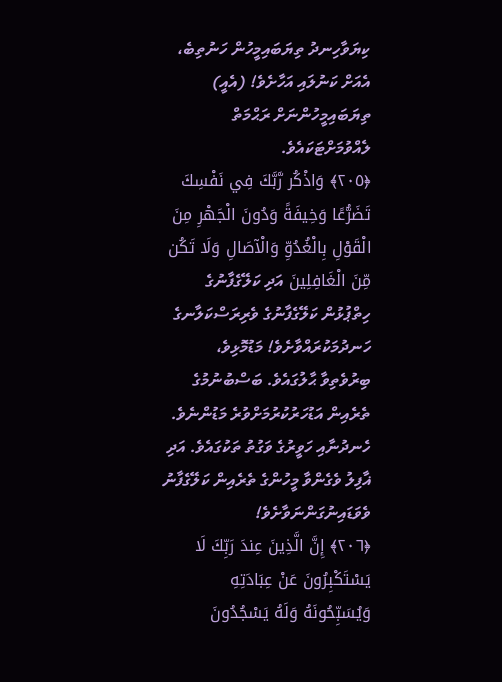ކިޔަވާހިނދު ތިޔަބައިމީހުން ހަނުތިބެ، އެއަށް ކަނުލައި އަހާށެވެ! (އެއީ) ތިޔަބައިމީހުންނަށް ރަޙްމަތް ލެއްވުމަށްޓަކައެވެ.
﴿٢٠٥﴾ وَاذْكُر رَّبَّكَ فِي نَفْسِكَ تَضَرُّعًا وَخِيفَةً وَدُونَ الْجَهْرِ مِنَ الْقَوْلِ بِالْغُدُوِّ وَالْآصَالِ وَلَا تَكُن مِّنَ الْغَافِلِينَ އަދި ކަލޭގެފާނުގެ ހިތްޕުޅުން ކަލޭގެފާނުގެ ވެރިރަސްކަލާނގެ ހަނދުމަކުރައްވާށެވެ! މަޑުމޮޅިވެ، ބިރުވެތިވާ ޙާލުގައެވެ. ބަސްބުނުމުގެ ތެރެއިން އަޑުހަރުކުރުމަށްވުރެ މަޑުންނެވެ. ހެނދުނާއި ހަވީރުގެ ވަގުތު ތަކުގައެވެ. އަދި ޣާފިލު ވެގެންވާ މީހުންގެ ތެރެއިން ކަލޭގެފާނު ވެވަޑައިނުގަންނަވާށެވެ!
﴿٢٠٦﴾ إِنَّ الَّذِينَ عِندَ رَبِّكَ لَا يَسْتَكْبِرُونَ عَنْ عِبَادَتِهِ وَيُسَبِّحُونَهُ وَلَهُ يَسْجُدُونَ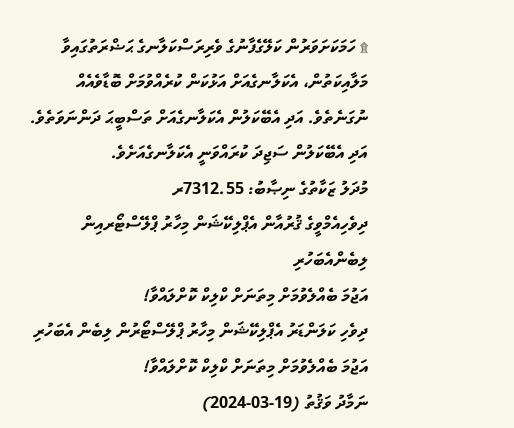۩ ހަމަކަށަވަރުން ކަލޭގެފާނުގެ ވެރިރަސްކަލާނގެ ޙަޟްރަތުގައިވާ މަލާއިކަތުން، އެކަލާނގެއަށް އަޅުކަން ކުރެއްވުމަށް ބޮޑާވެއެއް ނުގަނެތެވެ. އަދި އެބޭކަލުން އެކަލާނގެއަށް ތަސްބީޙަ ދަންނަވަތެވެ. އަދި އެބޭކަލުން ސަޖިދަ ކުރައްވަނީ އެކަލާނގެއަށެވެ.
މުދަލު ޒަކާތުގެ ނިޞާބު: 7312.55ރ
ދިވެހިއެމްވީގެ ޤުރުއާން އެޕްލިކޭޝަން މިހާރު ޕްލޭސްޓޯރއިން ލިބެންއެބަހުރި
އަޖުމަ ބެއްލެވުމަށް މިތަނަށް ކްލިކް ކޮށްލައްވާ!
ދިވެހި ކަލަންޑަރު އެޕްލިކޭޝަން މިހާރު ޕްލޭސްޓޯރުން ލިބެން އެބަހުރި
އަޖުމަ ބެއްލެވުމަށް މިތަނަށް ކްލިކް ކޮށްލައްވާ!
ނަމާދު ވަޤުތު (19-03-2024)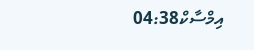އިމްސާކް04:38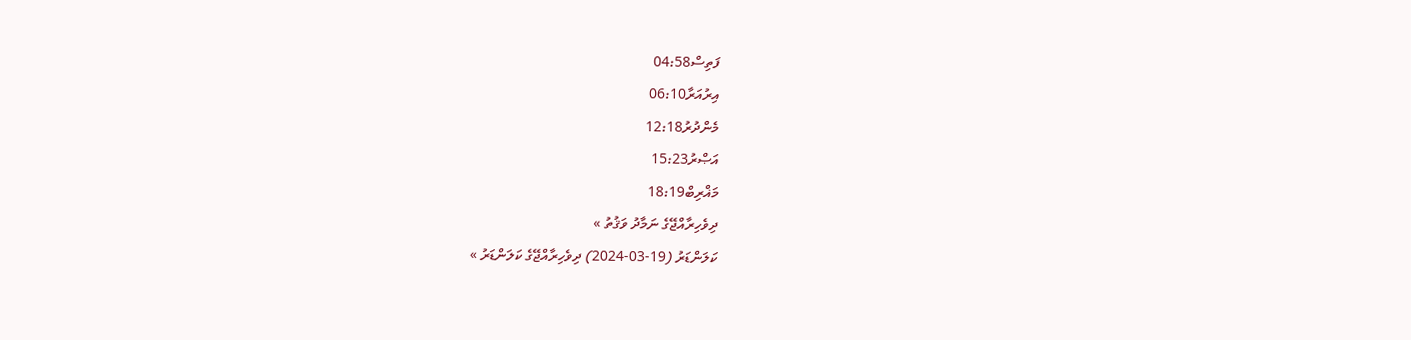ފަތިސް04:58
އިރުއަރާ06:10
މެންދުރު12:18
އަޞްރު15:23
މަޣްރިބް18:19
ދިވެހިރާއްޖޭގެ ނަމާދު ވަޤުތު »
ކަލަންޑަރު (19-03-2024) ދިވެހިރާއްޖޭގެ ކަލަންޑަރު »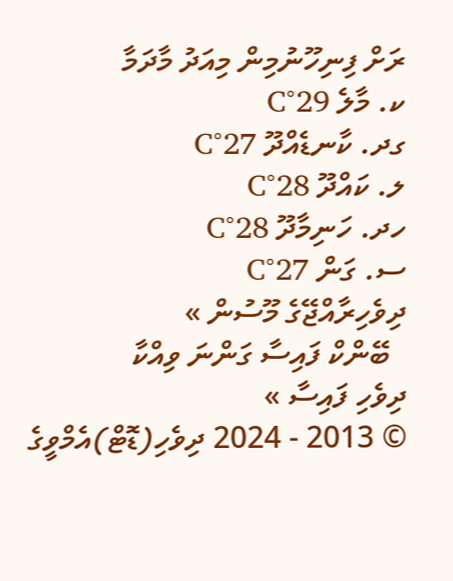ރަށް ފިނިހޫނުމިން މިއަދު މާދަމާ
ކ. މާލެ 29°C
ގދ. ކާނޑެއްދޫ 27°C
ލ. ކައްދޫ 28°C
ހދ. ހަނިމާދޫ 28°C
ސ. ގަން 27°C
ދިވެހިރާއްޖޭގެ މޫސުން »
  ބޭންކް ފައިސާ ގަންނަ ވިއްކާ
ދިވެހި ފައިސާ »
© 2013 - 2024 ދިވެހި(ޑޮޓް)އެމްވީގެ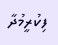ފިކުރީމުދާ